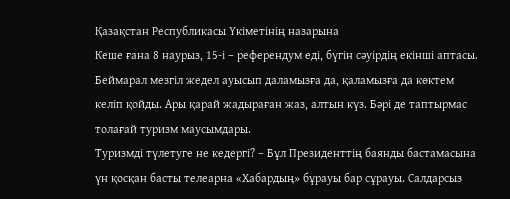Қазақстан Республикасы Үкіметінің назарына
Кеше ғана 8 наурыз, 15-і – референдум еді, бүгін сәуірдің екінші аптасы. Беймарал мезгіл жедел ауысып даламызға да, қаламызға да көктем келіп қойды. Ары қарай жадыраған жаз, алтын күз. Бәрі де таптырмас толағай туризм маусымдары.
Туризмді түлетуге не кедергі? – Бұл Президенттің баянды бастамасына үн қосқан басты телеарна «Хабардың» бұрауы бар сұрауы. Салдарсыз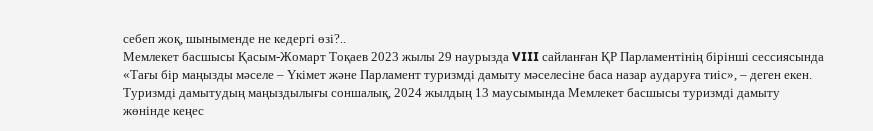себеп жоқ, шыныменде не кедергі өзі?..
Мемлекет басшысы Қасым-Жомарт Тоқаев 2023 жылы 29 наурызда VIII сайланған ҚР Парламентінің бірінші сессиясында «Тағы бір маңызды мәселе – Үкімет және Парламент туризмді дамыту мәселесіне баса назар аударуға тиіс», – деген екен.
Туризмді дамытудың маңыздылығы соншалық, 2024 жылдың 13 маусымында Мемлекет басшысы туризмді дамыту жөнінде кеңес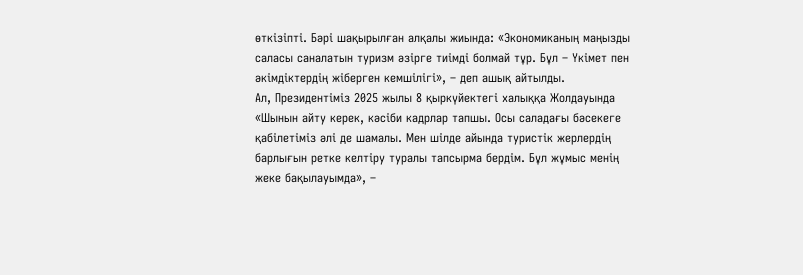өткізіпті. Бәрі шақырылған алқалы жиында: «Экономиканың маңызды саласы саналатын туризм әзірге тиімді болмай тұр. Бұл – Үкімет пен әкімдіктердің жіберген кемшілігі», – деп ашық айтылды.
Ал, Президентіміз 2025 жылы 8 қыркүйектегі халыққа Жолдауында «Шынын айту керек, кәсіби кадрлар тапшы. Осы саладағы бәсекеге қабілетіміз әлі де шамалы. Мен шілде айында туристік жерлердің барлығын ретке келтіру туралы тапсырма бердім. Бұл жұмыс менің жеке бақылауымда», –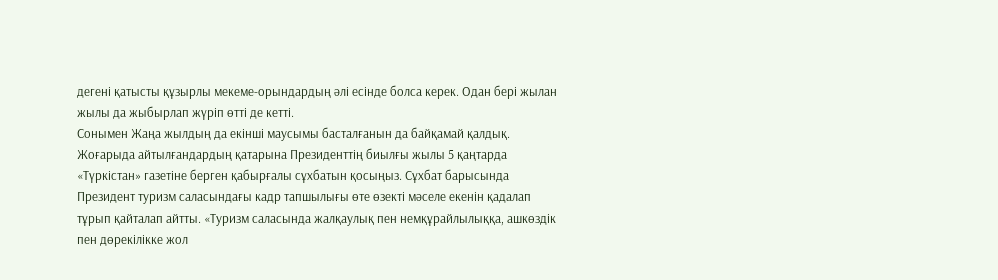дегені қатысты құзырлы мекеме-орындардың әлі есінде болса керек. Одан бері жылан жылы да жыбырлап жүріп өтті де кетті.
Сонымен Жаңа жылдың да екінші маусымы басталғанын да байқамай қалдық. Жоғарыда айтылғандардың қатарына Президенттің биылғы жылы 5 қаңтарда «Түркістан» газетіне берген қабырғалы сұхбатын қосыңыз. Сұхбат барысында Президент туризм саласындағы кадр тапшылығы өте өзекті мәселе екенін қадалап тұрып қайталап айтты. «Туризм саласында жалқаулық пен немқұрайлылыққа, ашкөздік пен дөрекілікке жол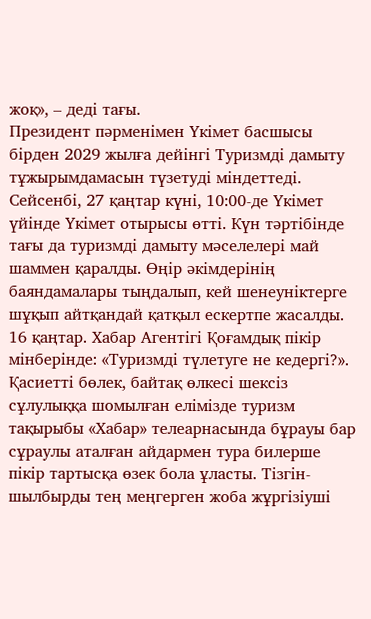жоқ», – деді тағы.
Президент пәрменімен Үкімет басшысы бірден 2029 жылға дейінгі Туризмді дамыту тұжырымдамасын түзетуді міндеттеді.
Сейсенбі, 27 қаңтар күні, 10:00-де Үкімет үйінде Үкімет отырысы өтті. Күн тәртібінде тағы да туризмді дамыту мәселелері май шаммен қаралды. Өңір әкімдерінің баяндамалары тыңдалып, кей шенеуніктерге шұқып айтқандай қатқыл ескертпе жасалды.
16 қаңтар. Хабар Агентігі Қоғамдық пікір мінберінде: «Туризмді түлетуге не кедергі?». Қасиетті бөлек, байтақ өлкесі шексіз сұлулыққа шомылған елімізде туризм тақырыбы «Хабар» телеарнасында бұрауы бар сұраулы аталған айдармен тура билерше пікір тартысқа өзек бола ұласты. Тізгін-шылбырды тең меңгерген жоба жұргізіуші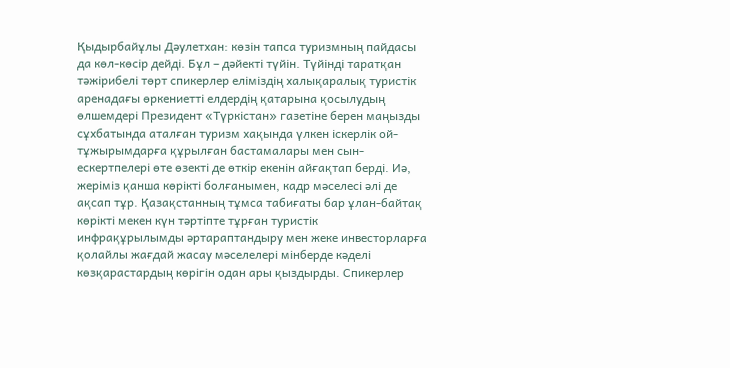Қыдырбайұлы Дәулетхан: көзін тапса туризмның пайдасы да көл-көсір дейді. Бұл – дәйекті түйін. Түйінді таратқан тәжірибелі төрт спикерлер еліміздің халықаралық туристік аренадағы өркениетті елдердің қатарына қосылудың өлшемдері Президент «Түркістан» газетіне берен маңызды сұхбатында аталған туризм хақында үлкен іскерлік ой-тұжырымдарға құрылған бастамалары мен сын-ескертпелері өте өзекті де өткір екенін айғақтап берді. Иә, жеріміз қанша көрікті болғанымен, кадр мәселесі әлі де ақсап тұр. Қазақстанның тұмса табиғаты бар ұлан-байтақ көрікті мекен күн тәртіпте тұрған туристік инфрақұрылымды әртараптандыру мен жеке инвесторларға қолайлы жағдай жасау мәселелері мінберде кәделі көзқарастардың көрігін одан ары қыздырды. Спикерлер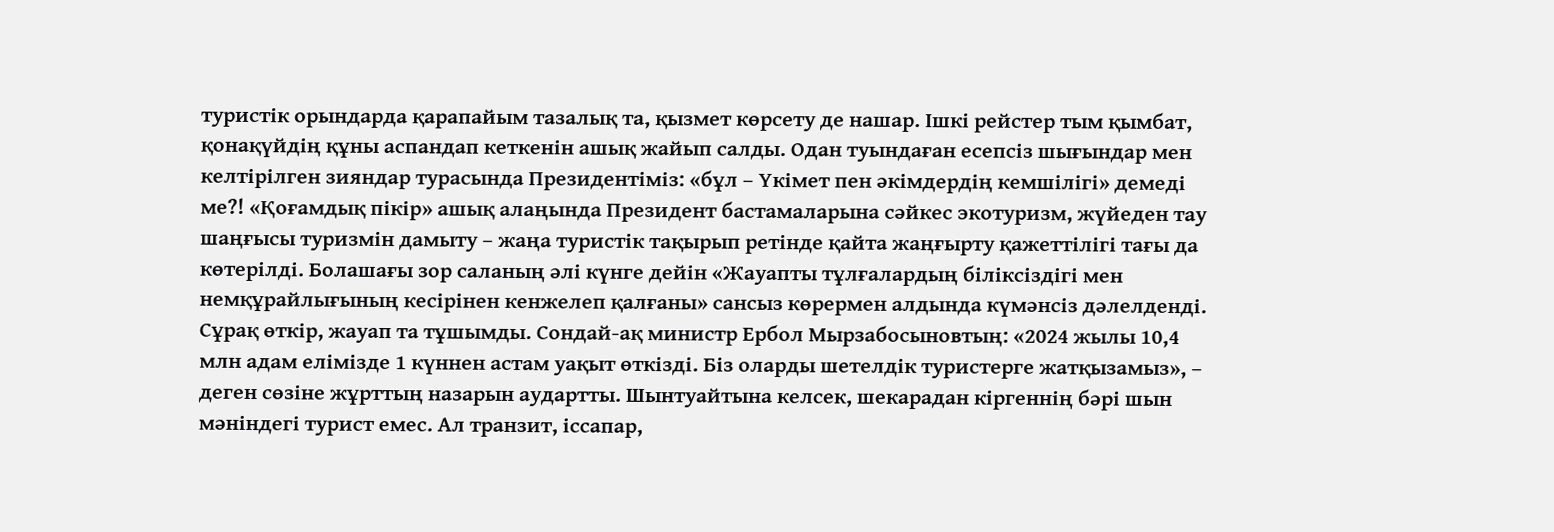туристік орындарда қарапайым тазалық та, қызмет көрсету де нашар. Ішкі рейстер тым қымбат, қонақүйдің құны аспандап кеткенін ашық жайып салды. Одан туындаған есепсіз шығындар мен келтірілген зияндар турасында Президентіміз: «бұл – Үкімет пен әкімдердің кемшілігі» демеді ме?! «Қоғамдық пікір» ашық алаңында Президент бастамаларына сәйкес экотуризм, жүйеден тау шаңғысы туризмін дамыту – жаңа туристік тақырып ретінде қайта жаңғырту қажеттілігі тағы да көтерілді. Болашағы зор саланың әлі күнге дейін «Жауапты тұлғалардың біліксіздігі мен немқұрайлығының кесірінен кенжелеп қалғаны» сансыз көрермен алдында күмәнсіз дәлелденді. Сұрақ өткір, жауап та тұшымды. Сондай-ақ министр Ербол Мырзабосыновтың: «2024 жылы 10,4 млн адам елімізде 1 күннен астам уақыт өткізді. Біз оларды шетелдік туристерге жатқызамыз», – деген сөзіне жұрттың назарын аудартты. Шынтуайтына келсек, шекарадан кіргеннің бәрі шын мәніндегі турист емес. Ал транзит, іссапар,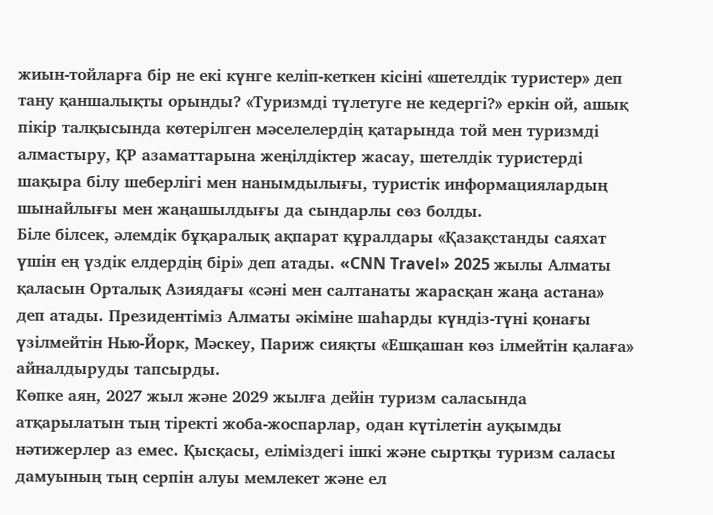жиын-тойларға бір не екі күнге келіп-кеткен кісіні «шетелдік туристер» деп тану қаншалықты орынды? «Туризмді түлетуге не кедергі?» еркін ой, ашық пікір талқысында көтерілген мәселелердің қатарында той мен туризмді алмастыру, ҚР азаматтарына жеңілдіктер жасау, шетелдік туристерді шақыра білу шеберлігі мен нанымдылығы, туристік информациялардың шынайлығы мен жаңашылдығы да сындарлы сөз болды.
Біле білсек, әлемдік бұқаралық ақпарат құралдары «Қазақстанды саяхат үшін ең үздік елдердің бірі» деп атады. «CNN Travel» 2025 жылы Алматы қаласын Орталық Азиядағы «сәні мен салтанаты жарасқан жаңа астана» деп атады. Президентіміз Алматы әкіміне шаһарды күндіз-түні қонағы үзілмейтін Нью-Йорк, Мәскеу, Париж сияқты «Ешқашан көз ілмейтін қалаға» айналдыруды тапсырды.
Көпке аян, 2027 жыл және 2029 жылға дейін туризм саласында атқарылатын тың тіректі жоба-жоспарлар, одан күтілетін ауқымды нәтижерлер аз емес. Қысқасы, еліміздегі ішкі және сыртқы туризм саласы дамуының тың серпін алуы мемлекет және ел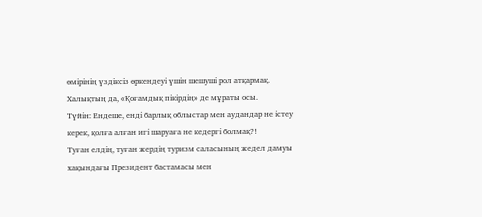өмірінің үздіксіз өркендеуі үшін шешуші рол атқармақ. Халықтың да, «Қоғамдық пікірдің» де мұраты осы.
Түйін: Ендеше, енді барлық облыстар мен аудандар не істеу керек, қолға алған игі шаруаға не кедергі болмақ?!
Туған елдің, туған жердің туризм саласының жедел дамуы хақындағы Президент бастамасы мен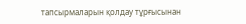тапсырмаларын қолдау тұрғысынан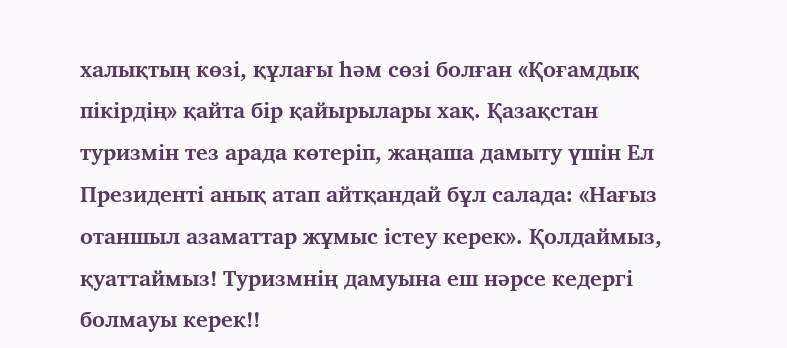халықтың көзі, құлағы һәм сөзі болған «Қоғамдық пікірдің» қайта бір қайырылары хақ. Қазақстан туризмін тез арада көтеріп, жаңаша дамыту үшін Ел Президенті анық атап айтқандай бұл салада: «Нағыз отаншыл азаматтар жұмыс істеу керек». Қолдаймыз, қуаттаймыз! Туризмнің дамуына еш нәрсе кедергі болмауы керек!!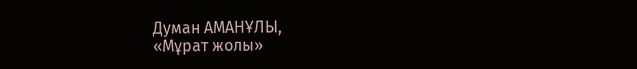Думан АМАНҰЛЫ,
«Мұрат жолы»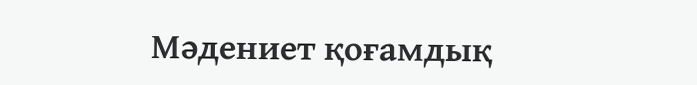Мәдениет қоғамдық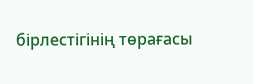бірлестігінің төрағасы